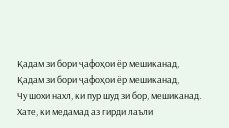Қадам зи бори ҷафоҳои ёр мешиканад,
Қадам зи бори ҷафоҳои ёр мешиканад,
Чу шохи нахл, ки пур шуд зи бор, мешиканад.
Хате, ки медамад аз гирди лаъли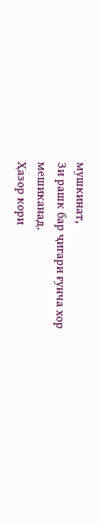мушкинат,
Зи рашк бар ҷигари ғунча хор мешиканад.
Ҳазор кори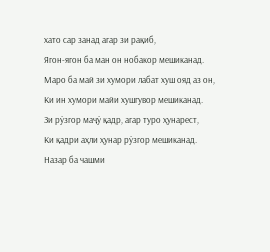хато сар занад агар зи рақиб,
Ягон-ягон ба ман он нобакор мешиканад.
Маро ба май зи хумори лабат хуш ояд аз он,
Ки ин хумори майи хушгувор мешиканад.
Зи рӯзгор маҷӯ қадр, агар туро ҳунарест,
Ки қадри аҳли ҳунар рӯзгор мешиканад.
Назар ба чашми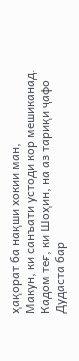ҳақорат ба нақши хокии ман,
Макун, ки санъати устоди кор мешиканад.
Кадом теғ, ки Шоҳин, на аз тариқи ҷафо
Дудаста бар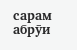сарам абрӯи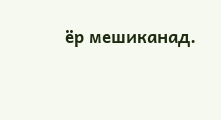ёр мешиканад.